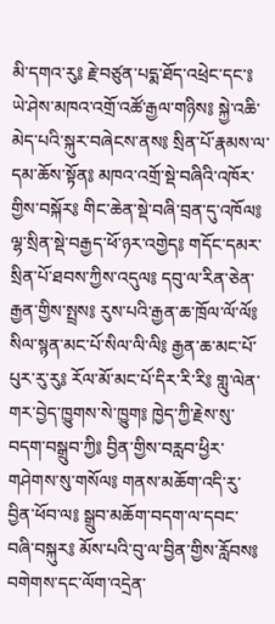མི་དགའ་རུ༔ རྗེ་བཙུན་པདྨ་ཐོད་འཕྲེང་དང་༔ ཡེ་ཤེས་མཁའ་འགྲོ་འཚོ་རྒྱལ་གཉིས༔ སྐྱེ་འཆི་མེད་པའི་སྐུར་བཞེངས་ནས༔ སྲིན་པོ་རྣམས་ལ་དམ་ཆོས་སྟོན༔ མཁའ་འགྲོ་སྡེ་བཞིའི་འཁོར་གྱིས་བསྐོར༔ གིང་ཆེན་སྡེ་བཞི་བྲན་དུ་འཁོལ༔ ལྷ་སྲིན་སྡེ་བརྒྱད་ཕོ་ཉར་འགྱེད༔ གདོང་དམར་སྲིན་པོ་ཐབས་ཀྱིས་འདུལ༔ དབུ་ལ་རིན་ཅེན་རྒྱན་གྱིས་སྤྲས༔ རུས་པའི་རྒྱན་ཆ་ཁྲོལ་ལོ་ལོ༔ སིལ་སྙན་མང་པོ་སིལ་ལི་ལི༔ རྒྱན་ཆ་མང་པོ་པུར་རུ་རུ༔ རོལ་མོ་མང་པོ་དིར་རི་རི༔ གླུ་ལེན་གར་བྱེད་ཁྱུགས་སེ་ཁྱུག༔ ཁྱེད་ཀྱི་རྗེས་སུ་བདག་བསྒྲུབ་ཀྱི༔ བྱིན་གྱིས་བརླབ་ཕྱིར་གཤེགས་སུ་གསོལ༔ གནས་མཆོག་འདི་རུ་བྱིན་ཕོབ་ལ༔ སྒྲུབ་མཆོག་བདག་ལ་དབང་བཞི་བསྐུར༔ མོས་པའི་བུ་ལ་བྱིན་གྱིས་རློབས༔ བགེགས་དང་ལོག་འདྲེན་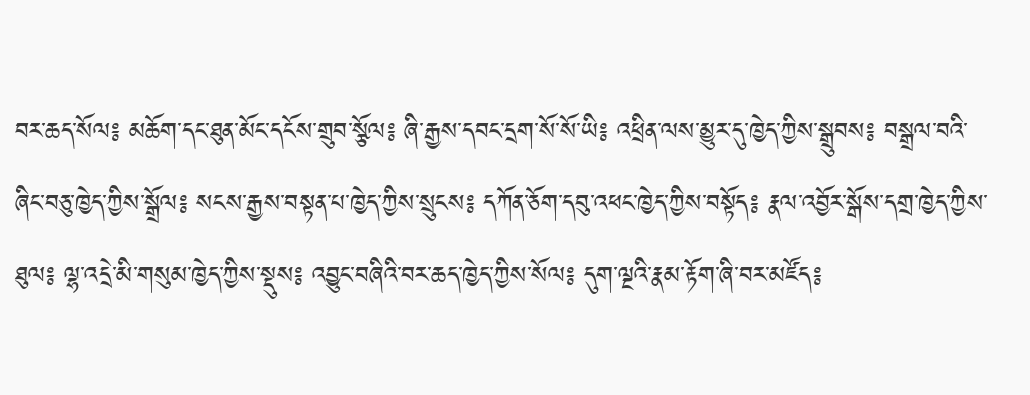བར་ཆད་སོལ༔ མཆོག་དང་ཐུན་མོང་དངོས་གྲུབ་སྩོལ༔ ཞི་རྒྱས་དབང་དྲག་སོ་སོ་ཡི༔ འཕྲིན་ལས་མྱུར་དུ་ཁྱེད་ཀྱིས་སྒྲུབས༔ བསྒྲལ་བའི་ཞིང་བཅུ་ཁྱེད་ཀྱིས་སྒྲོལ༔ སངས་རྒྱས་བསྟན་པ་ཁྱེད་ཀྱིས་སྲུངས༔ དཀོན་ཅོག་དབུ་འཕང་ཁྱེད་ཀྱིས་བསྟོད༔ རྣལ་འབྱོར་སྒོས་དགྲ་ཁྱེད་ཀྱིས་ཐུལ༔ ལྷ་འདྲེ་མི་གསུམ་ཁྱེད་ཀྱིས་སྡུས༔ འབྱུང་བཞིའི་བར་ཆད་ཁྱེད་ཀྱིས་སོལ༔ དུག་ལྔའི་རྣམ་རྟོག་ཞི་བར་མཛོད༔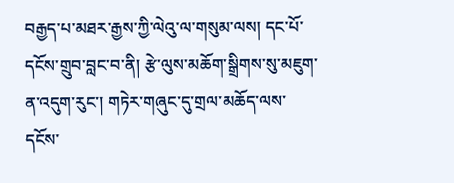བརྒྱད་པ་མཐར་རྒྱས་ཀྱི་ལེའུ་ལ་གསུམ་ལས། དང་པོ་དངོས་གྲུབ་བླང་བ་ནི། རྩེ་ལུས་མཆོག་སྒྲིགས་སུ་མཇུག་ན་འདུག་རུང་། གཏེར་གཞུང་དུ་གྲལ་མཆོད་ལས་དངོས་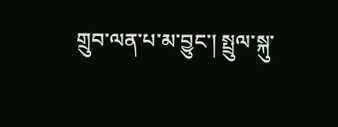གྲུབ་ལན་པ་མ་བྱུང་། སྤྲུལ་སྐུ་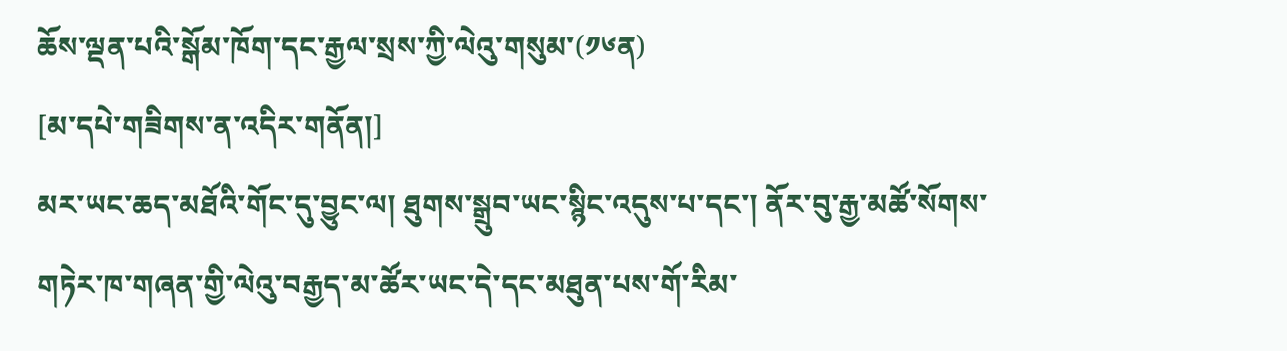ཆོས་ལྡན་པའི་སྒོམ་ཁོག་དང་རྒྱལ་སྲས་ཀྱི་ལེའུ་གསུམ་(༡༦ན)
[མ་དཔེ་གཟིགས་ན་འདིར་གནོན།]
མར་ཡང་ཆད་མཐོའི་གོང་དུ་བྱུང་ལ། ཐུགས་སྒྲུབ་ཡང་སྙིང་འདུས་པ་དང་། ནོར་བུ་རྒྱ་མཚོ་སོགས་གཏེར་ཁ་གཞན་གྱི་ལེའུ་བརྒྱད་མ་ཚོར་ཡང་དེ་དང་མཐུན་པས་གོ་རིམ་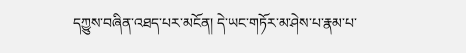དཀྱུས་བཞིན་འཐད་པར་མངོན། དེ་ཡང་གཏོར་མ་ཤེས་པ་རྣམ་པ་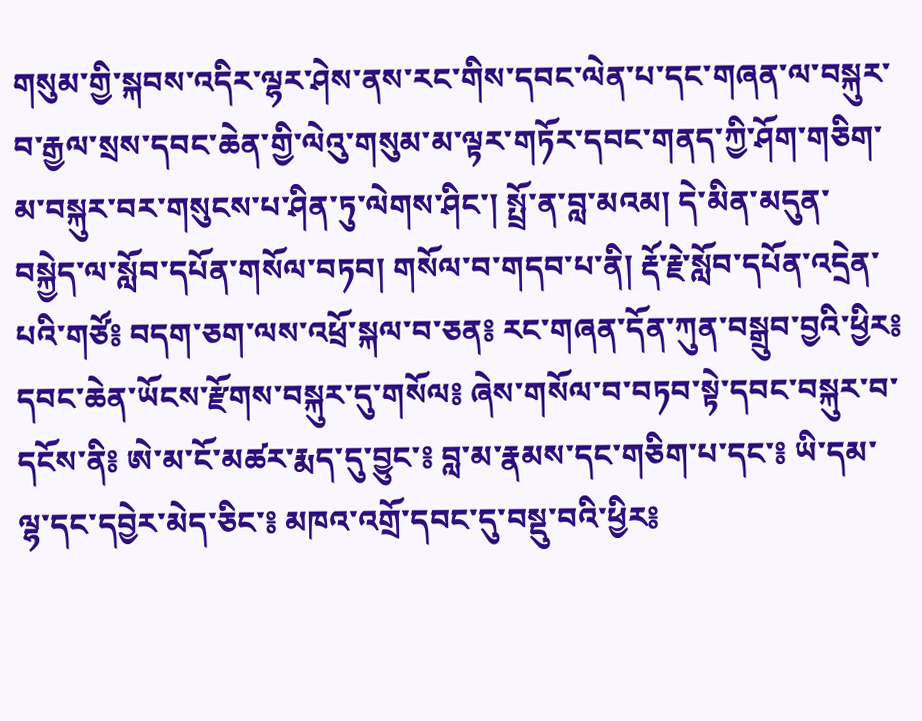གསུམ་གྱི་སྐབས་འདིར་ལྷར་ཤེས་ནས་རང་གིས་དབང་ལེན་པ་དང་གཞན་ལ་བསྐུར་བ་རྒྱལ་སྲས་དབང་ཆེན་གྱི་ལེའུ་གསུམ་མ་ལྟར་གཏོར་དབང་གནད་ཀྱི་ཤོག་གཅིག་མ་བསྐུར་བར་གསུངས་པ་ཤིན་ཏུ་ལེགས་ཤིང་། སྤྲོ་ན་བླ་མའམ། དེ་མིན་མདུན་བསྐྱེད་ལ་སློབ་དཔོན་གསོལ་བཏབ། གསོལ་བ་གདབ་པ་ནི། རྡོ་རྗེ་སློབ་དཔོན་འདྲེན་པའི་གཙོ༔ བདག་ཅག་ལས་འཕྲོ་སྐལ་བ་ཅན༔ རང་གཞན་དོན་ཀུན་བསྒྲུབ་བྱའི་ཕྱིར༔ དབང་ཆེན་ཡོངས་རྫོགས་བསྐུར་དུ་གསོལ༔ ཞེས་གསོལ་བ་བཏབ་སྟེ་དབང་བསྐུར་བ་དངོས་ནི༔ ཨེ་མ་ངོ་མཚར་རྨད་དུ་བྱུང་༔ བླ་མ་རྣམས་དང་གཅིག་པ་དང་༔ ཡི་དམ་ལྷ་དང་དབྱེར་མེད་ཅིང་༔ མཁའ་འགྲོ་དབང་དུ་བསྡུ་བའི་ཕྱིར༔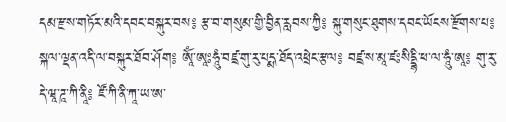དམ་རྫས་གཏོར་མའི་དབང་བསྐུར་བས༔ རྩ་བ་གསུམ་གྱི་བྱིན་རླབས་ཀྱི༔ སྐུ་གསུང་ཐུགས་དབང་ཡོངས་རྫོགས་པ༔ སྐལ་ལྡན་འདི་ལ་བསྐུར་ཐོབ་ཤོག༔ ཨཱོཾ་ཨཱཿཧཱུཾ་བཛྲ་གུ་རུ་པདྨ་ཐོད་འཕྲེང་རྩལ༔ བཛྲ་ས་མཱ་ཛཿསིདྡྷི་ཕ་ལ་ཧཱུཾ་ཨཱ༔ གུ་རུ་དེ་ཝཱ་ཌཱ་ཀི་ནཱི༔ ཛོ་ཀི་ནི་ཀཱ་ཡ་ཨ་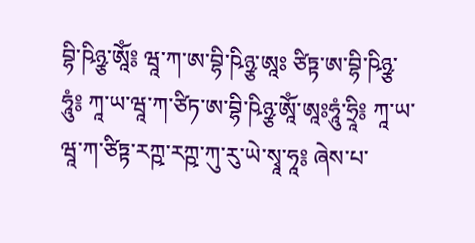བྷི་ཥིཉྩ་ཨཱོཾ༔ ཝཱ་ཀ་ཨ་བྷི་ཥིཉྩ་ཨཱཿ ཙིཏྟ་ཨ་བྷི་ཥིཉྩ་ཧཱུཾ༔ ཀཱ་ཡ་ཝཱ་ཀ་ཙིཏ་ཨ་བྷི་ཥིཉྩ་ཨཱོཾ་ཨཱཿཧཱུཾ་ཧྲཱི༔ ཀཱ་ཡ་ཝཱ་ཀ་ཙིཏྟ་རཀྵ་རཀྵ་ཀུ་རུ་ཡེ་སྭཱ་ཧཱ༔ ཞེས་པ་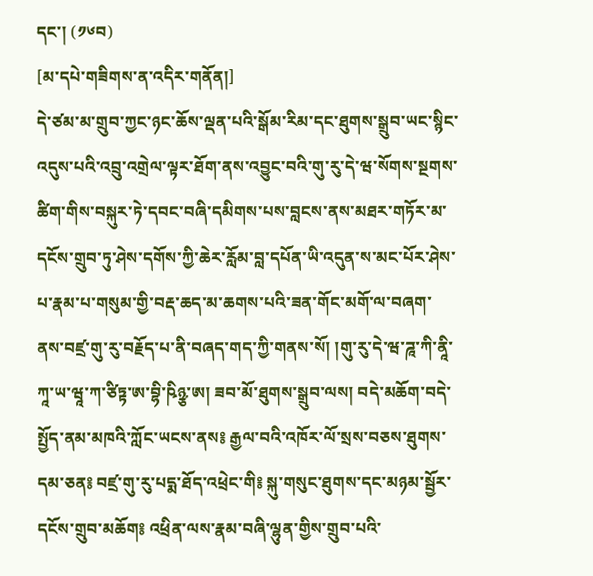དང་། (༡༦བ)
[མ་དཔེ་གཟིགས་ན་འདིར་གནོན།]
དེ་ཙམ་མ་གྲུབ་ཀྱང་ཉང་ཆོས་ལྡན་པའི་སྒོམ་རིམ་དང་ཐུགས་སྒྲུབ་ཡང་སྙིང་འདུས་པའི་འབྲུ་འགྲེལ་ལྟར་ཐོག་ནས་འབྱུང་བའི་གུ་རུ་དེ་ཝ་སོགས་སྔགས་ཚིག་གིས་བསྐུར་ཏེ་དབང་བཞི་དམིགས་པས་བླངས་ནས་མཐར་གཏོར་མ་དངོས་གྲུབ་ཏུ་ཤེས་དགོས་ཀྱི་ཆེར་རློམ་བླ་དཔོན་ཡི་འདུན་ས་མང་པོར་ཤེས་པ་རྣམ་པ་གསུམ་གྱི་བརྡ་ཆད་མ་ཆགས་པའི་ཟན་གོང་མགོ་ལ་བཞག་ནས་བཛྲ་གུ་རུ་བརྗོད་པ་ནི་བཞད་གད་ཀྱི་གནས་སོ། །གུ་རུ་དེ་ཝ་ཌཱ་ཀི་ནཱི་ཀཱ་ཡ་ཝཱ་ཀ་ཙིཏྟ་ཨ་བྷི་ཥིཉྩ་ཨ། ཟབ་མོ་ཐུགས་སྒྲུབ་ལས། བདེ་མཆོག་བདེ་སྤྱོད་ནམ་མཁའི་ཀློང་ཡངས་ནས༔ རྒྱལ་བའི་འཁོར་ལོ་སྲས་བཅས་ཐུགས་དམ་ཅན༔ བཛྲ་གུ་རུ་པདྨ་ཐོད་འཕྲེང་གི༔ སྐུ་གསུང་ཐུགས་དང་མཉམ་སྦྱོར་དངོས་གྲུབ་མཆོག༔ འཕྲིན་ལས་རྣམ་བཞི་ལྷུན་གྱིས་གྲུབ་པའི་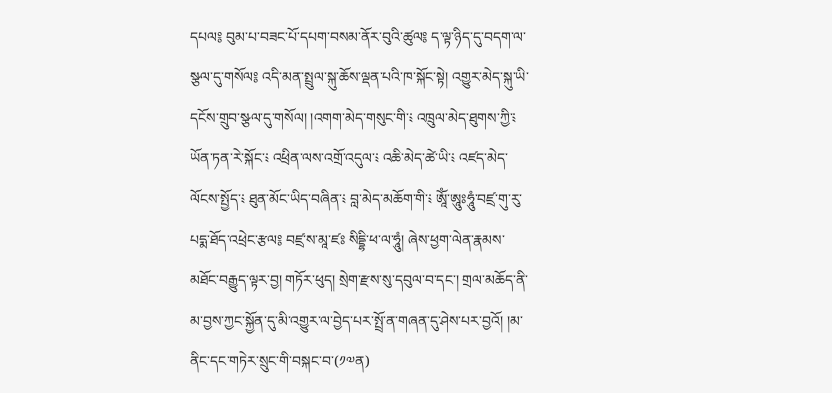དཔལ༔ བུམ་པ་བཟང་པོ་དཔག་བསམ་ནོར་བུའི་ཚུལ༔ ད་ལྟ་ཉིད་དུ་བདག་ལ་སྩལ་དུ་གསོལ༔ འདི་མན་སྤྲུལ་སྐུ་ཆོས་ལྡན་པའི་ཁ་སྐོང་སྟེ། འགྱུར་མེད་སྐུ་ཡི་དངོས་གྲུབ་སྩལ་དུ་གསོལ། །འགག་མེད་གསུང་གི་༴ འཁྲུལ་མེད་ཐུགས་ཀྱི་༴ ཡོན་ཏན་རེ་སྐོང་༴ འཕྲིན་ལས་འགྲོ་འདུལ་༴ འཆི་མེད་ཚེ་ཡི་༴ འཛད་མེད་ལོངས་སྤྱོད་༴ ཐུན་མོང་ཡིད་བཞིན་༴ བླ་མེད་མཆོག་གི་༴ ཨཱོཾ་ཨཱུཿཧཱུཾ་བཛྲ་གུ་རུ་པདྨ་ཐོད་འཕྲེང་རྩལ༔ བཛྲ་ས་མཱ་ཛཿ སིདྡྷི་ཕ་ལ་ཧཱུཾ། ཞེས་ཕྱག་ལེན་རྣམས་མཐོང་བརྒྱུད་ལྟར་བྱ། གཏོར་ཕུད། སྲེག་རྫས་སུ་དབུལ་བ་དང་། གྲལ་མཆོད་ནི་མ་བྱས་ཀྱང་སྐྱོན་དུ་མི་འགྱུར་ལ་བྱེད་པར་སྤྲོ་ན་གཞན་དུ་ཤེས་པར་བྱའོ། །མ་ནིང་དང་གཏེར་སྲུང་གི་བསྐང་བ་(༡༧ན)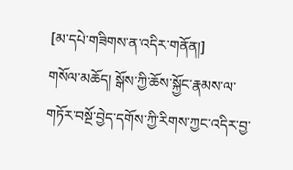[མ་དཔེ་གཟིགས་ན་འདིར་གནོན།]
གསོལ་མཆོད། སྒོས་ཀྱི་ཆོས་སྐྱོང་རྣམས་ལ་གཏོར་བསྔོ་བྱེད་དགོས་ཀྱི་རིགས་ཀྱང་འདིར་བྱ་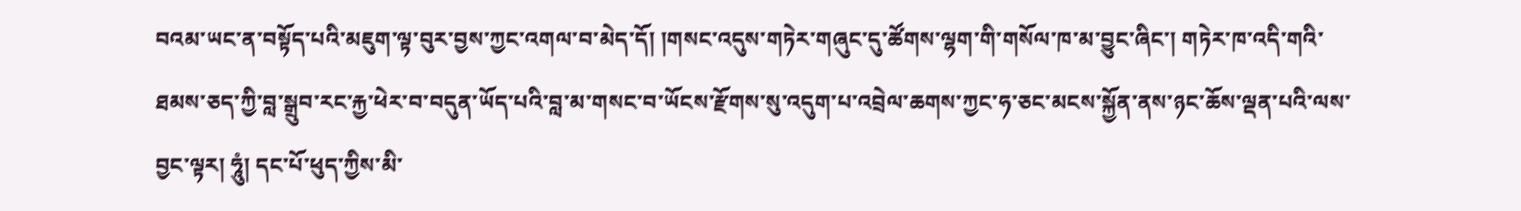བའམ་ཡང་ན་བསྟོད་པའི་མཇུག་ལྟ་བུར་བྱས་ཀྱང་འགལ་བ་མེད་དོ། །གསང་འདུས་གཏེར་གཞུང་དུ་ཚོགས་ལྷག་གི་གསོལ་ཁ་མ་བྱུང་ཞིང་། གཏེར་ཁ་འདི་གའི་ཐམས་ཅད་ཀྱི་བླ་སྒྲུབ་རང་རྐྱ་ཕེར་བ་བདུན་ཡོད་པའི་བླ་མ་གསང་བ་ཡོངས་རྫོགས་སུ་འདུག་པ་འབྲེལ་ཆགས་ཀྱང་ཧ་ཅང་མངས་སྐྱོན་ནས་ཉང་ཆོས་ལྡན་པའི་ལས་བྱང་ལྟར། ཧཱུཾ། དང་པོ་ཕུད་ཀྱིས་མི་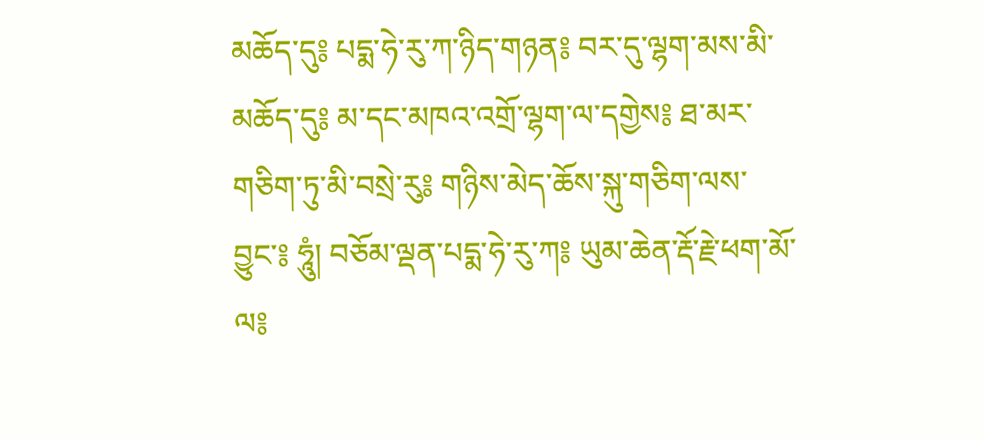མཆོད་དུ༔ པདྨ་ཧེ་རུ་ཀ་ཉིད་གཉན༔ བར་དུ་ལྷག་མས་མི་མཆོད་དུ༔ མ་དང་མཁའ་འགྲོ་ལྷག་ལ་དགྱེས༔ ཐ་མར་གཅིག་ཏུ་མི་བསྲེ་རུ༔ གཉིས་མེད་ཆོས་སྐུ་གཅིག་ལས་བྱུང་༔ ཧཱུཾ། བཅོམ་ལྡན་པདྨ་ཧེ་རུ་ཀ༔ ཡུམ་ཆེན་རྡོ་རྗེ་ཕག་མོ་ལ༔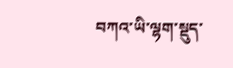བཀའ་ཡི་ལྷག་སྡུད་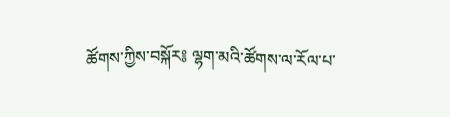ཚོགས་ཀྱིས་བསྐོར༔ ལྷག་མའི་ཚོགས་ལ་རོལ་པ་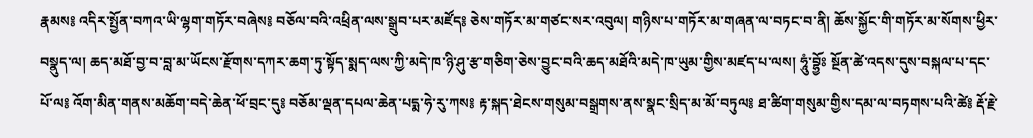རྣམས༔ འདིར་སྤྱོན་བཀའ་ཡི་ལྷག་གཏོར་བཞེས༔ བཅོལ་བའི་འཕྲིན་ལས་སྒྲུབ་པར་མཛོད༔ ཅེས་གཏོར་མ་གཙང་སར་འབུལ། གཉིས་པ་གཏོར་མ་གཞན་ལ་བཏང་བ་ནི། ཆོས་སྐྱོང་གི་གཏོར་མ་སོགས་ཕྱིར་བསྣུད་ལ། ཆད་མཐོ་བྱ་བ་བླ་མ་ཡོངས་རྫོགས་དཀར་ཆག་ཏུ་སྟོད་སྨད་ལས་ཀྱི་མདེ་ཁ་ཉི་ཤུ་རྩ་གཅིག་ཅེས་བྱུང་བའི་ཆད་མཐོའི་མདེ་ཁ་ཡུམ་གྱིས་མཛད་པ་ལས། ཧཱུཾ་བྷྱོཿ སྔོན་ཚེ་འདས་དུས་བསྐལ་པ་དང་པོ་ལ༔ འོག་མིན་གནས་མཆོག་བདེ་ཆེན་ཕོ་བྲང་དུ༔ བཅོམ་ལྡན་དཔལ་ཆེན་པདྨ་ཧེ་རུ་ཀས༔ རྟ་སྐད་ཐེངས་གསུམ་བསྒྲགས་ནས་སྣང་སྲིད་མ་མོ་བཏུལ༔ ཐ་ཚིག་གསུམ་གྱིས་དམ་ལ་བཏགས་པའི་ཚེ༔ རྡོ་རྗེ་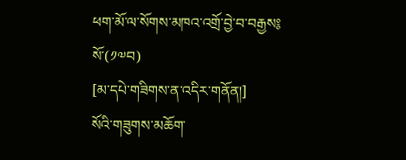ཕག་མོ་ལ་སོགས་མཁའ་འགྲོ་བྱེ་བ་བརྒྱས༔ སོ་(༡༧བ)
[མ་དཔེ་གཟིགས་ན་འདིར་གནོན།]
སོའི་གཟུགས་མཆོག་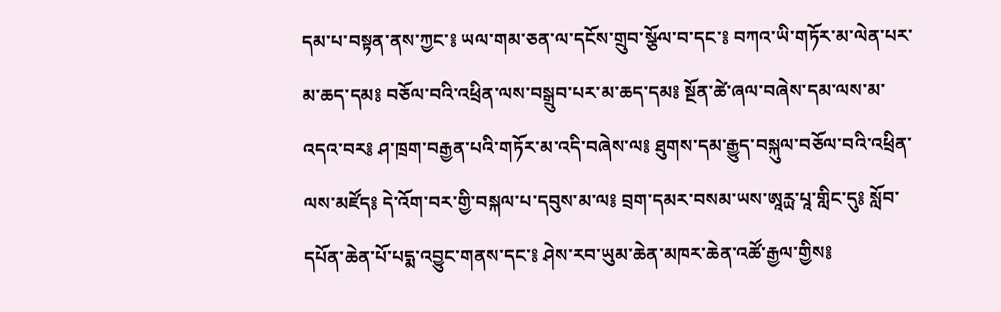དམ་པ་བསྟན་ནས་ཀྱང་༔ ཡལ་གམ་ཅན་ལ་དངོས་གྲུབ་སྩོལ་བ་དང་༔ བཀའ་ཡི་གཏོར་མ་ལེན་པར་མ་ཆད་དམ༔ བཅོལ་བའི་འཕྲིན་ལས་བསྒྲུབ་པར་མ་ཆད་དམ༔ སྔོན་ཚེ་ཞལ་བཞེས་དམ་ལས་མ་འདའ་བར༔ ཤ་ཁྲག་བརྒྱན་པའི་གཏོར་མ་འདི་བཞེས་ལ༔ ཐུགས་དམ་རྒྱུད་བསྐུལ་བཅོལ་བའི་འཕྲིན་ལས་མཛོད༔ དེ་འོག་བར་གྱི་བསྐལ་པ་དབུས་མ་ལ༔ བྲག་དམར་བསམ་ཡས་ཨཱཪྻ་པཱ་གླིང་དུ༔ སློབ་དཔོན་ཆེན་པོ་པདྨ་འབྱུང་གནས་དང་༔ ཤེས་རབ་ཡུམ་ཆེན་མཁར་ཆེན་འཚོ་རྒྱལ་གྱིས༔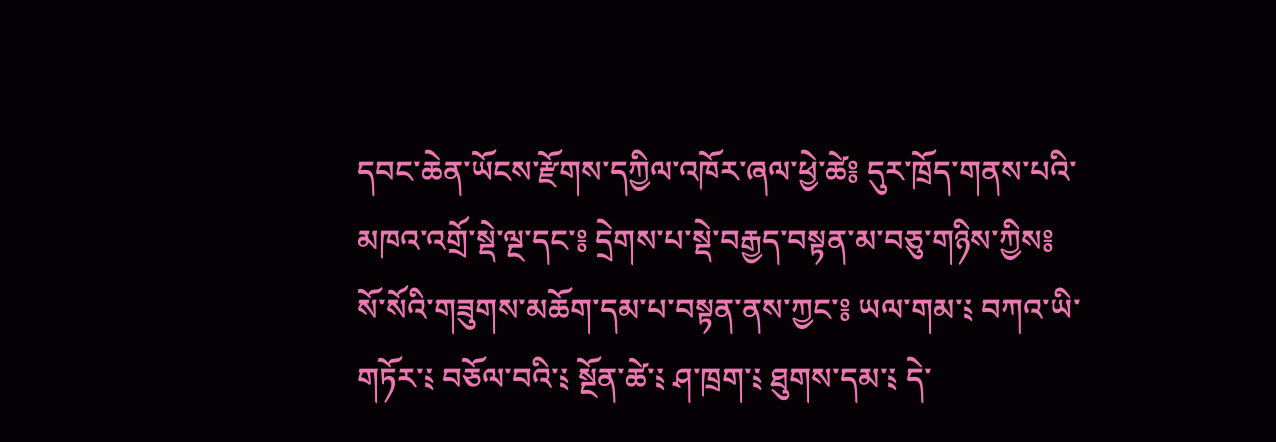དབང་ཆེན་ཡོངས་རྫོགས་དཀྱིལ་འཁོར་ཞལ་ཕྱེ་ཚེ༔ དུར་ཁྲོད་གནས་པའི་མཁའ་འགྲོ་སྡེ་ལྔ་དང་༔ དྲེགས་པ་སྡེ་བརྒྱད་བསྟན་མ་བཅུ་གཉིས་ཀྱིས༔ སོ་སོའི་གཟུགས་མཆོག་དམ་པ་བསྟན་ནས་ཀྱང་༔ ཡལ་གམ་༴ བཀའ་ཡི་གཏོར་༴ བཅོལ་བའི་༴ སྔོན་ཚེ་༴ ཤ་ཁྲག་༴ ཐུགས་དམ་༴ དེ་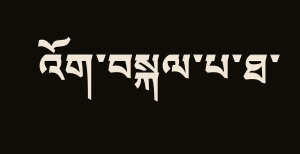འོག་བསྐལ་པ་ཐ་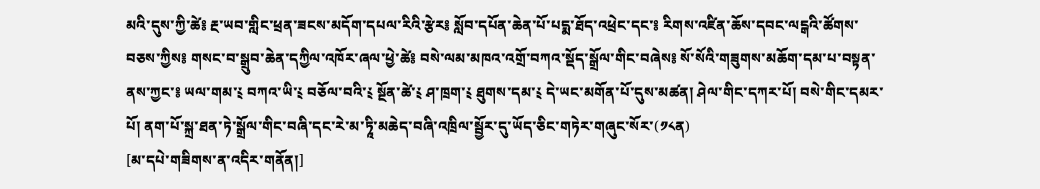མའི་དུས་ཀྱི་ཚེ༔ རྔ་ཡབ་གླིང་ཕྲན་ཟངས་མདོག་དཔལ་རིའི་རྩེར༔ སློབ་དཔོན་ཆེན་པོ་པདྨ་ཐོད་འཕྲེང་དང་༔ རིགས་འཛིན་ཆོས་དབང་ལངྒའི་ཚོགས་བཅས་ཀྱིས༔ གསང་བ་སྒྲུབ་ཆེན་དཀྱིལ་འཁོར་ཞལ་ཕྱེ་ཚེ༔ བསེ་ལམ་མཁའ་འགྲོ་བཀའ་སྡོད་སྒྲོལ་གིང་བཞེས༔ སོ་སོའི་གཟུགས་མཆོག་དམ་པ་བསྟན་ནས་ཀྱང་༔ ཡལ་གམ་༴ བཀའ་ཡི་༴ བཅོལ་བའི་༴ སྔོན་ཚེ་༴ ཤ་ཁྲག་༴ ཐུགས་དམ་༴ དེ་ཡང་མགོན་པོ་དུས་མཚན། ཤེལ་གིང་དཀར་པོ། བསེ་གིང་དམར་པོ། ནག་པོ་སྐྲ་ཐན་ཏེ་སྒྲོལ་གིང་བཞི་དང་རེ་མ་ཏཱི་མཆེད་བཞི་འཁྲིལ་སྦྱོར་དུ་ཡོད་ཅིང་གཏེར་གཞུང་སོར་(༡༨ན)
[མ་དཔེ་གཟིགས་ན་འདིར་གནོན།]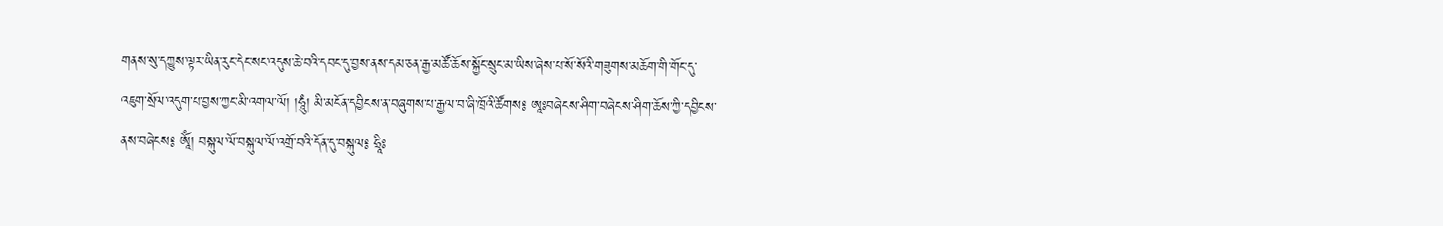གནས་སུ་དཀྱུས་ལྟར་ཡིན་རུང་དེང་སང་འདུས་ཆེ་བའི་དབང་དུ་བྱས་ནས་དམ་ཅན་རྒྱ་མཚོ་ཆོས་སྐྱོང་སྲུང་མ་ཡིས་ཞེས་པ་སོ་སོའི་གཟུགས་མཆོག་གི་གོང་དུ་འཇུག་སྲོལ་འདུག་པ་བྱས་ཀྱང་མི་འགལ་ལོ། །ཧཱུཾ། མི་མངོན་དབྱིངས་ན་བཞུགས་པ་རྒྱལ་བ་ཞི་ཁྲོའི་ཚོགས༔ ཨཱཿབཞེངས་ཤིག་བཞེངས་ཤིག་ཆོས་ཀྱི་དབྱིངས་ནས་བཞེངས༔ ཨཱོཾ། བསྐུལ་ལོ་བསྐུལ་ལོ་འགྲོ་བའི་དོན་དུ་བསྐུལ༔ ཧྲཱིཿ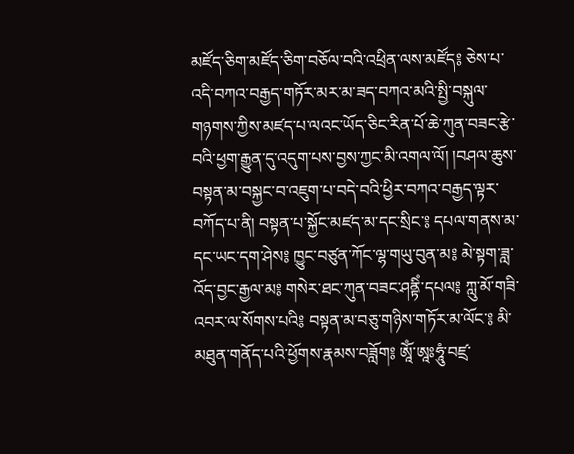མཛོད་ཅིག་མཛོད་ཅིག་བཅོལ་བའི་འཕྲིན་ལས་མཛོད༔ ཅེས་པ་འདི་བཀའ་བརྒྱད་གཏོར་མར་མ་ཟད་བཀའ་མའི་སྤྱི་བསྐུལ་གཉགས་ཀྱིས་མཛད་པ་ལའང་ཡོད་ཅིང་རིན་པོ་ཆེ་ཀུན་བཟང་རྩེ་བའི་ཕྱག་རྒྱུན་དུ་འདུག་པས་བྱས་ཀྱང་མི་འགལ་ལོ། །བཤལ་ཆུས་བསྟན་མ་བསྐྱང་བ་འཇུག་པ་བདེ་བའི་ཕྱིར་བཀའ་བརྒྱད་ལྟར་བཀོད་པ་ནི། བསྟན་པ་སྐྱོང་མཛད་མ་དང་སྲིང་༔ དཔལ་གནས་མ་དང་ཡང་དག་ཤེས༔ ཁྱུང་བཙུན་ཀོང་ལྷ་གཡུ་བུན་མ༔ མེ་སྟག་ཟླ་འོད་བྱང་རྒྱལ་མ༔ གསེར་ཐང་ཀུན་བཟང་ཤནྟིཾ་དཔལ༔ ཀླུ་མོ་གཟི་འབར་ལ་སོགས་པའི༔ བསྟན་མ་བཅུ་གཉིས་གཏོར་མ་ལོང་༔ མི་མཐུན་གནོད་པའི་ཕྱོགས་རྣམས་བཟློག༔ ཨཱོཾ་ཨཱཿཧཱུཾ་བཛྲ་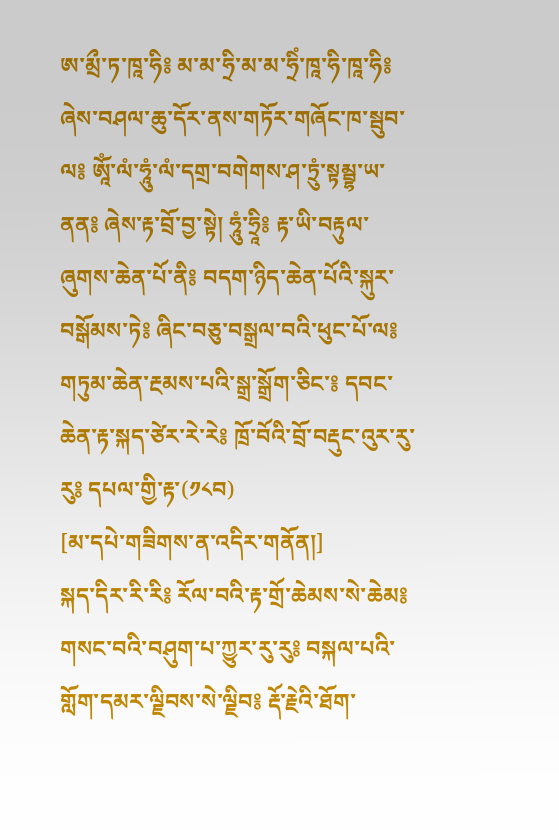ཨ་མྲྀ་ཏ་ཁཱ་ཧི༔ མ་མ་ཧྲི་མ་མ་ཧྲིཾ་ཁཱ་ཧི་ཁཱ་ཧི༔ ཞེས་བཤལ་ཆུ་དོར་ནས་གཏོར་གཞོང་ཁ་སྦུབ་ལ༔ ཨཱོཾ་ལཾ་ཧཱུཾ་ལཾ་དགྲ་བགེགས་ཤ་ཏྲུཾ་སྟམྦྷ་ཡ་ནན༔ ཞེས་རྟ་བྲོ་བྱ་སྟེ། ཧཱུཾ་ཧྲཱི༔ རྟ་ཡི་བརྟུལ་ཞུགས་ཆེན་པོ་ནི༔ བདག་ཉིད་ཆེན་པོའི་སྐུར་བསྒོམས་ཏེ༔ ཞིང་བཅུ་བསྒྲལ་བའི་ཕུང་པོ་ལ༔ གཏུམ་ཆེན་རྔམས་པའི་སྒྲ་སྒྲོག་ཅིང་༔ དབང་ཆེན་རྟ་སྐད་ཙེར་རེ་རེ༔ ཁྲོ་བོའི་བྲོ་བརྡུང་འུར་རུ་རུ༔ དཔལ་གྱི་རྟ་(༡༨བ)
[མ་དཔེ་གཟིགས་ན་འདིར་གནོན།]
སྐད་དིར་རི་རི༔ རོལ་བའི་རྟ་གྲོ་ཆེམས་སེ་ཆེམ༔ གསང་བའི་བཤུག་པ་ཀྱུར་རུ་རུ༔ བསྐལ་པའི་གློག་དམར་ལྗིབས་སེ་ལྗིབ༔ རྡོ་རྗེའི་ཐོག་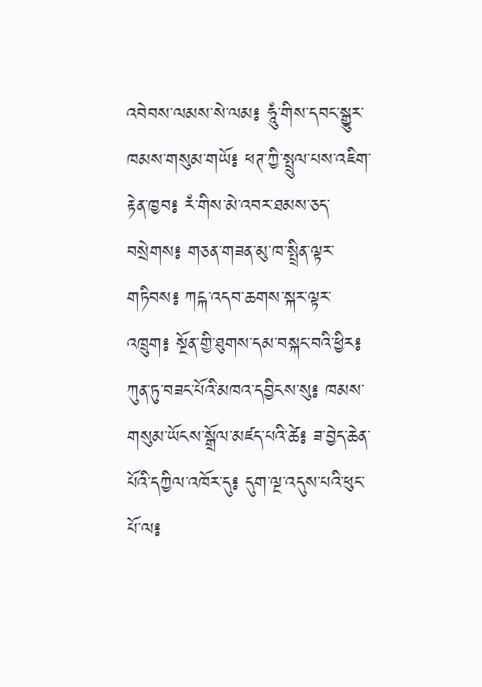འབེབས་ལམས་སེ་ལམ༔ ཧཱུཾ་གིས་དབང་སྒྱུར་ཁམས་གསུམ་གཡོ༔ ཕཊ་ཀྱི་སྤྲུལ་པས་འཇིག་རྟེན་ཁྱབ༔ རཾ་གིས་མེ་འབར་ཐམས་ཅད་བསྲེགས༔ གཅན་གཟན་མུ་ཁ་སྤྲིན་ལྟར་གཏིབས༔ ཀངྐ་འདབ་ཆགས་སྐར་ལྟར་འཁྲུག༔ སྔོན་གྱི་ཐུགས་དམ་བསྐང་བའི་ཕྱིར༔ ཀུན་ཏུ་བཟང་པོའི་མཁའ་དབྱིངས་སུ༔ ཁམས་གསུམ་ཡོངས་སྒྲོལ་མཛད་པའི་ཚེ༔ ཟ་བྱེད་ཆེན་པོའི་དཀྱིལ་འཁོར་དུ༔ དུག་ལྔ་འདུས་པའི་ཕུང་པོ་ལ༔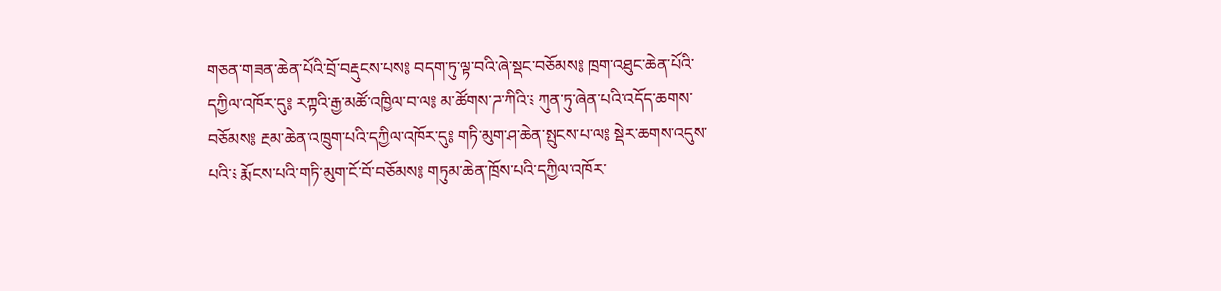གཅན་གཟན་ཆེན་པོའི་བྲོ་བརྡུངས་པས༔ བདག་ཏུ་ལྟ་བའི་ཞེ་སྡང་བཅོམས༔ ཁྲག་འཐུང་ཆེན་པོའི་དཀྱིལ་འཁོར་དུ༔ རཀྟའི་རྒྱ་མཚོ་འཁྱིལ་བ་ལ༔ མ་ཚོགས་ཌ་ཀིའི་༴ ཀུན་ཏུ་ཞེན་པའི་འདོད་ཆགས་བཅོམས༔ རྔམ་ཆེན་འཁྲུག་པའི་དཀྱིལ་འཁོར་དུ༔ གཏི་མུག་ཤ་ཆེན་སྤུངས་པ་ལ༔ སྡེར་ཆགས་འདུས་པའི་༴ རྨོངས་པའི་གཏི་མུག་ངོ་བོ་བཅོམས༔ གཏུམ་ཆེན་ཁྲོས་པའི་དཀྱིལ་འཁོར་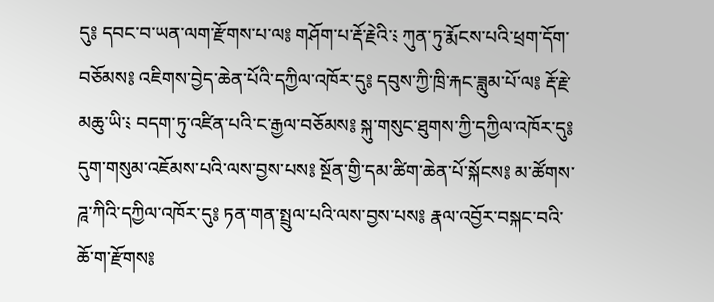དུ༔ དབང་བ་ཡན་ལག་རྫོགས་པ་ལ༔ གཤོག་པ་རྡོ་རྗེའི་༴ ཀུན་ཏུ་རྨོངས་པའི་ཕྲག་དོག་བཅོམས༔ འཇིགས་བྱེད་ཆེན་པོའི་དཀྱིལ་འཁོར་དུ༔ དབུས་ཀྱི་ཁྲི་རྐང་ཟླུམ་པོ་ལ༔ རྡོ་རྗེ་མཆུ་ཡི་༴ བདག་ཏུ་འཛིན་པའི་ང་རྒྱལ་བཅོམས༔ སྐུ་གསུང་ཐུགས་ཀྱི་དཀྱིལ་འཁོར་དུ༔ དུག་གསུམ་འཇོམས་པའི་ལས་བྱས་པས༔ སྔོན་གྱི་དམ་ཚིག་ཆེན་པོ་སྐོངས༔ མ་ཚོགས་ཌཱ་ཀིའི་དཀྱིལ་འཁོར་དུ༔ ཏན་གན་སྤྲུལ་པའི་ལས་བྱས་པས༔ རྣལ་འབྱོར་བསྐང་བའི་ཆོ་ག་རྫོགས༔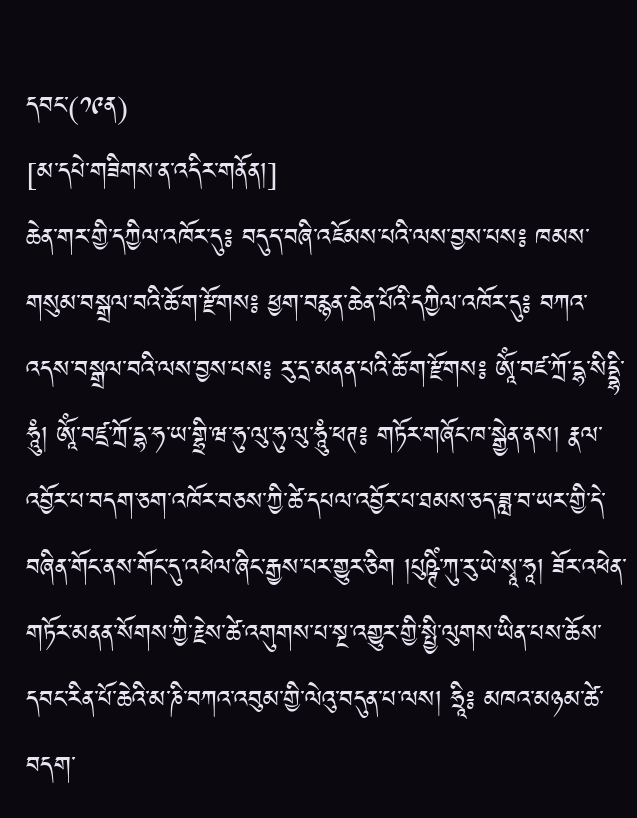དབང་(༡༩ན)
[མ་དཔེ་གཟིགས་ན་འདིར་གནོན།]
ཆེན་གར་གྱི་དཀྱིལ་འཁོར་དུ༔ བདུད་བཞི་འཇོམས་པའི་ལས་བྱས་པས༔ ཁམས་གསུམ་བསྒྲལ་བའི་ཆོ་ག་རྫོགས༔ ཕྱག་བརྙན་ཆེན་པོའི་དཀྱིལ་འཁོར་དུ༔ བཀའ་འདས་བསྒྲལ་བའི་ལས་བྱས་པས༔ རུ་དྲ་མནན་པའི་ཆོ་ག་རྫོགས༔ ཨཱོཾ་བཛ་ཀྲོ་དྷ་སིདྡྷི་ཧཱུཾ། ཨཱོཾ་བཛྲ་ཀྲོ་དྷ་ཧ་ཡ་གྷྲི་ཝ་ཧུ་ལུ་ཧུ་ལུ་ཧཱུཾ་ཕཊ༔ གཏོར་གཞོང་ཁ་སྒྱེན་ནས། རྣལ་འབྱོར་པ་བདག་ཅག་འཁོར་བཅས་ཀྱི་ཚེ་དཔལ་འབྱོར་པ་ཐམས་ཅད་ཟླ་བ་ཡར་གྱི་དེ་བཞིན་གོང་ནས་གོང་དུ་འཕེལ་ཞིང་རྒྱས་པར་གྱུར་ཅིག །པུཥྚིཾ་ཀུ་རུ་ཡེ་སྭཱ་ཧཱ། ཟོར་འཕེན་གཏོར་མནན་སོགས་ཀྱི་རྗེས་ཚེ་འགུགས་པ་སྔ་འགྱུར་གྱི་སྤྱི་ལུགས་ཡིན་པས་ཆོས་དབང་རིན་པོ་ཆེའི་མ་ཎི་བཀའ་འབུམ་གྱི་ལེའུ་བདུན་པ་ལས། ཧྲཱི༔ མཁའ་མཉམ་ཚེ་བདག་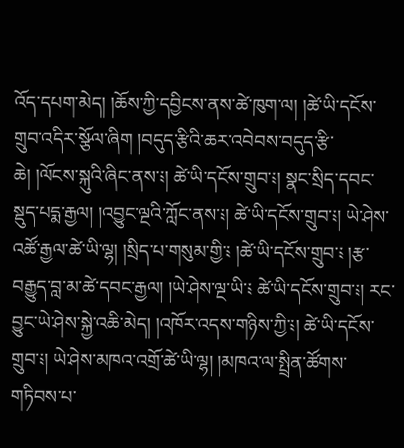འོད་དཔག་མེད། །ཆོས་ཀྱི་དབྱིངས་ནས་ཚེ་ཁུག་ལ། །ཚེ་ཡི་དངོས་གྲུབ་འདིར་སྩོལ་ཞིག །བདུད་རྩིའི་ཆར་འབེབས་བདུད་རྩི་ཆེ། །ལོངས་སྐུའི་ཞིང་ནས་༴། ཚེ་ཡི་དངོས་གྲུབ་༴། སྣང་སྲིད་དབང་སྡུད་པདྨ་རྒྱལ། །འབྱུང་ལྔའི་ཀློང་ནས་༴། ཚེ་ཡི་དངོས་གྲུབ་༴། ཡེ་ཤེས་འཚོ་རྒྱལ་ཚེ་ཡི་ལྷ། །སྲིད་པ་གསུམ་གྱི་༴ །ཚེ་ཡི་དངོས་གྲུབ་༴ །རྩ་བརྒྱུད་བླ་མ་ཚེ་དབང་རྒྱལ། །ཡེ་ཤེས་ལྔ་ཡི་༴ ཚེ་ཡི་དངོས་གྲུབ་༴། རང་བྱུང་ཡེ་ཤེས་སྐྱེ་འཆི་མེད། །འཁོར་འདས་གཉིས་ཀྱི་༴། ཚེ་ཡི་དངོས་གྲུབ་༴། ཡེ་ཤེས་མཁའ་འགྲོ་ཚེ་ཡི་ལྷ། །མཁའ་ལ་སྤྲིན་ཚོགས་གཏིབས་པ་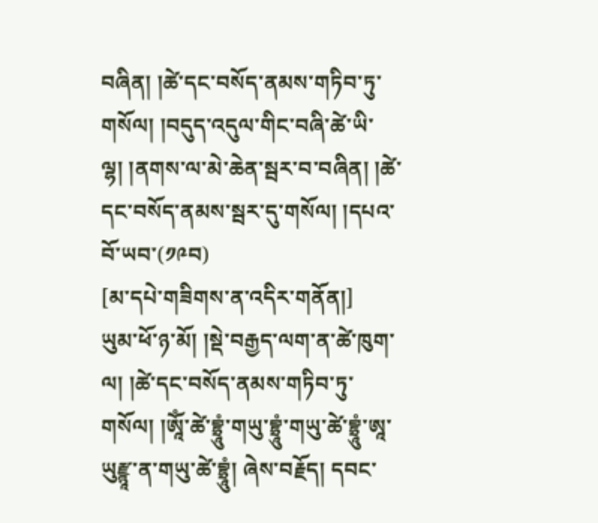བཞིན། །ཚེ་དང་བསོད་ནམས་གཏིབ་ཏུ་གསོལ། །བདུད་འདུལ་གིང་བཞི་ཚེ་ཡི་ལྷ། །ནགས་ལ་མེ་ཆེན་སྦར་བ་བཞིན། །ཚེ་དང་བསོད་ནམས་སྦར་དུ་གསོལ། །དཔའ་བོ་ཡབ་(༡༩བ)
[མ་དཔེ་གཟིགས་ན་འདིར་གནོན།]
ཡུམ་ཕོ་ཉ་མོ། །སྡེ་བརྒྱད་ལག་ན་ཚེ་ཁུག་ལ། །ཚེ་དང་བསོད་ནམས་གཏིབ་ཏུ་གསོལ། །ཨཱོཾ་ཚེ་བྷྲཱུཾ་གཡུ་བྷྲཱུཾ་གཡུ་ཚེ་བྷྲཱུཾ་ཨཱ་ཡུརྫྙཱ་ན་གཡུ་ཚེ་བྷྲཱུཾ། ཞེས་བརྗོད། དབང་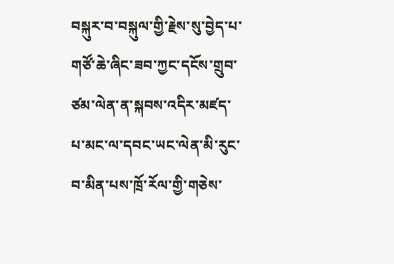བསྐུར་བ་བསྐུལ་གྱི་རྗེས་སུ་བྱེད་པ་གཙོ་ཆེ་ཞིང་ཟབ་ཀྱང་དངོས་གྲུབ་ཙམ་ལེན་ན་སྐབས་འདིར་མཛད་པ་མང་ལ་དབང་ཡང་ལེན་མི་རུང་བ་མིན་པས་ཁྲོ་རོལ་གྱི་གཅེས་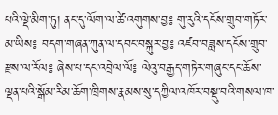པའི་ལྡེ་མིག་ཏུ། ནང་དུ་ལོག་ལ་ཚེ་འགུགས་བྱ༔ གུ་རུའི་དངོས་གྲུབ་གཏོར་མ་ཡིས༔ བདག་གཞན་ཀུན་ལ་དབང་བསྐུར་བྱ༔ འཛབ་བཟླས་དངོས་གྲུབ་རྫས་ལ་རོལ༔ ཞེས་པ་དང་འབྲེལ་ལོ༔ ལེའུ་བརྒྱད་གཏེར་གཞུང་དང་ཆོས་ལྡན་པའི་སྒོམ་རིམ་ཆོག་ཁྲིགས་རྣམས་སུ་དཀྱིལ་འཁོར་བསྡུ་བའི་གསལ་ཁ་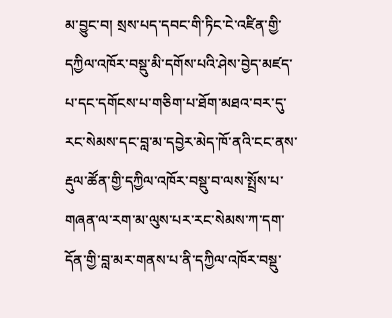མ་བྱུང་བ། སྲས་པད་དབང་གི་ཏིང་ངེ་འཛིན་གྱི་དཀྱིལ་འཁོར་བསྡུ་མི་དགོས་པའི་ཤེས་བྱེད་མཛད་པ་དང་དགོངས་པ་གཅིག་པ་ཐོག་མཐའ་བར་དུ་རང་སེམས་དང་བླ་མ་དབྱེར་མེད་ཁོ་ནའི་ངང་ནས་རྡུལ་ཚོན་གྱི་དཀྱིལ་འཁོར་བསྡུ་བ་ལས་སྤྲོས་པ་གཞན་ལ་རག་མ་ལུས་པར་རང་སེམས་ཀ་དག་དོན་གྱི་བླ་མར་གནས་པ་ནི་དཀྱིལ་འཁོར་བསྡུ་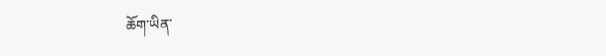ཆོག་ཡིན་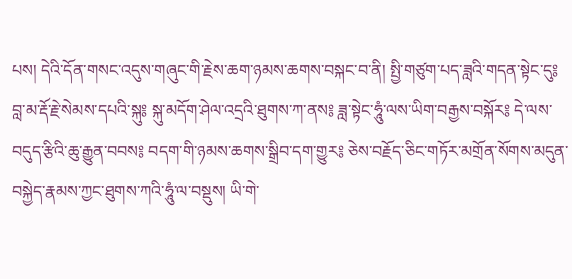པས། དེའི་དོན་གསང་འདུས་གཞུང་གི་རྗེས་ཆག་ཉམས་ཆགས་བསྐང་བ་ནི། སྤྱི་གཙུག་པད་ཟླའི་གདན་སྟེང་དུ༔ བླ་མ་རྡོ་རྗེ་སེམས་དཔའི་སྐུ༔ སྐུ་མདོག་ཤེལ་འདྲའི་ཐུགས་ཀ་ནས༔ ཟླ་སྟེང་ཧཱུཾ་ལས་ཡིག་བརྒྱས་བསྐོར༔ དེ་ལས་བདུད་རྩིའི་ཆུ་རྒྱུན་བབས༔ བདག་གི་ཉམས་ཆགས་སྒྲིབ་དག་གྱུར༔ ཅེས་བརྗོད་ཅིང་གཏོར་མགྲོན་སོགས་མདུན་བསྐྱེད་རྣམས་ཀྱང་ཐུགས་ཀའི་ཧཱུཾ་ལ་བསྡུས། ཡི་གེ་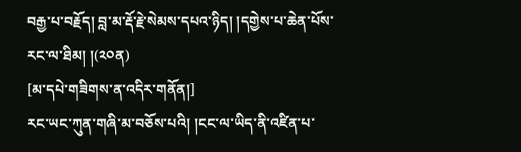བརྒྱ་པ་བརྗོད། བླ་མ་རྡོ་རྗེ་སེམས་དཔའ་ཉིད། །དགྱེས་པ་ཆེན་པོས་རང་ལ་ཐིམ། །(༢༠ན)
[མ་དཔེ་གཟིགས་ན་འདིར་གནོན།]
རང་ཡང་ཀུན་གཞི་མ་བཅོས་པའི། །ངང་ལ་ཡིད་ནི་འཛིན་པ་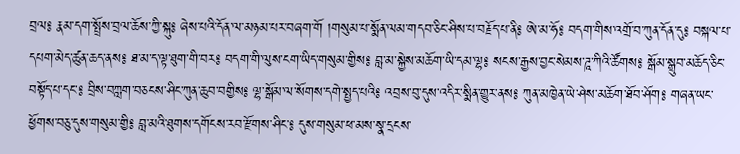བྲལ༔ རྣམ་དག་སྤྲོས་བྲལ་ཆོས་ཀྱི་སྐུ༔ ཞེས་པའི་དོན་ལ་མཉམ་པར་བཞག་གོ །གསུམ་པ་སྨོན་ལམ་གདབ་ཅིང་ཤིས་པ་བརྗོད་པ་ནི༔ ཨེ་མ་ཧོ༔ བདག་གིས་འགྲོ་བ་ཀུན་དོན་དུ༔ བསྐལ་པ་དཔག་མེད་ཚུན་ཆད་ནས༔ ཐ་མ་ད་ལྟ་ཐུག་གི་བར༔ བདག་གི་ལུས་ངག་ཡིད་གསུམ་གྱིས༔ བླ་མ་སྐྱེས་མཆོག་ཡི་དམ་ལྷ༔ སངས་རྒྱས་བྱང་སེམས་ཌཱ་ཀིའི་ཚོགས༔ སྒོམ་སྒྲུབ་མཆོད་ཅིང་བསྟོད་པ་དང་༔ བྲིས་བཀླག་བཅངས་ཤིང་ཀུན་ཆུབ་བགྱིས༔ ལྷ་སྒོམ་ལ་སོགས་དགེ་སྤྱད་པའི༔ འབྲས་བུ་དུས་འདིར་སྨིན་གྱུར་ནས༔ ཀུན་མཁྱེན་ཡེ་ཤེས་མཆོག་ཐོབ་ཤོག༔ གཞན་ཡང་ཕྱོགས་བཅུ་དུས་གསུམ་གྱི༔ བླ་མའི་ཐུགས་དགོངས་རབ་རྫོགས་ཤིང་༔ དུས་གསུམ་ཕ་མས་སྣ་དྲངས་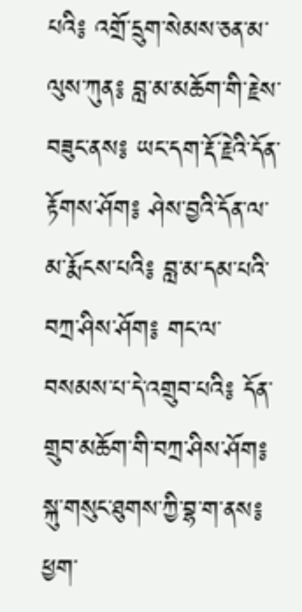པའི༔ འགྲོ་དྲུག་སེམས་ཅན་མ་ལུས་ཀུན༔ བླ་མ་མཆོག་གི་རྗེས་བཟུང་ནས༔ ཡང་དག་རྡོ་རྗེའི་དོན་རྟོགས་ཤོག༔ ཤེས་བྱའི་དོན་ལ་མ་རྨོངས་པའི༔ བླ་མ་དམ་པའི་བཀྲ་ཤིས་ཤོག༔ གང་ལ་བསམས་པ་དེ་འགྲུབ་པའི༔ དོན་གྲུབ་མཆོག་གི་བཀྲ་ཤིས་ཤོག༔ སྐུ་གསུང་ཐུགས་ཀྱི་བྷ་ག་ནས༔ ཕྱག་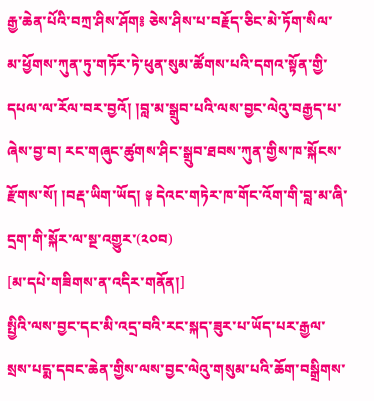རྒྱ་ཆེན་པོའི་བཀྲ་ཤིས་ཤོག༔ ཅེས་ཤིས་པ་བརྗོད་ཅིང་མེ་ཏོག་སིལ་མ་ཕྱོགས་ཀུན་ཏུ་གཏོར་ཏེ་ཕུན་སུམ་ཚོགས་པའི་དགའ་སྟོན་གྱི་དཔལ་ལ་རོལ་བར་བྱའོ། །བླ་མ་སྒྲུབ་པའི་ལས་བྱང་ལེའུ་བརྒྱད་པ་ཞེས་བྱ་བ། རང་གཞུང་ཚུགས་ཤིང་སྒྲུབ་ཐབས་ཀུན་གྱིས་ཁ་སྐོངས་རྫོགས་སོ། །བརྡ་ཡིག་ཡོད། ༈ དེའང་གཏེར་ཁ་གོང་འོག་གི་བླ་མ་ཞི་དྲག་གི་སྐོར་ལ་སྔ་འགྱུར་(༢༠བ)
[མ་དཔེ་གཟིགས་ན་འདིར་གནོན།]
སྤྱིའི་ལས་བྱང་དང་མི་འདྲ་བའི་རང་སྐད་ཟུར་པ་ཡོད་པར་རྒྱལ་སྲས་པདྨ་དབང་ཆེན་གྱིས་ལས་བྱང་ལེའུ་གསུམ་པའི་ཆོག་བསྒྲིགས་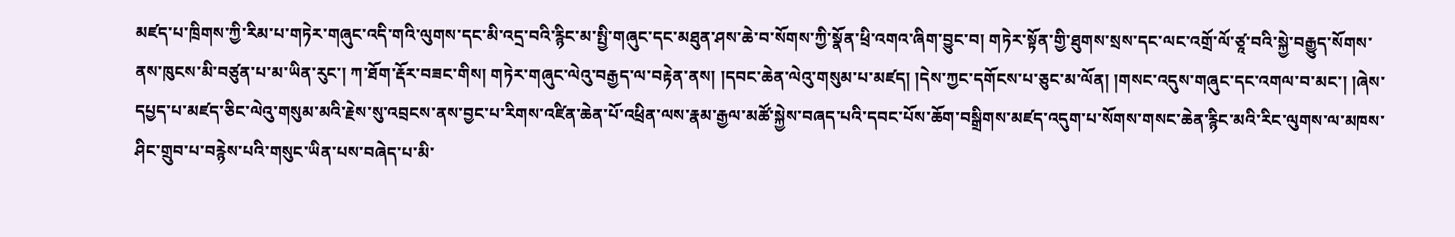མཛད་པ་ཁྲིགས་ཀྱི་རིམ་པ་གཏེར་གཞུང་འདི་གའི་ལུགས་དང་མི་འདྲ་བའི་རྙིང་མ་སྤྱི་གཞུང་དང་མཐུན་ཤས་ཆེ་བ་སོགས་ཀྱི་སྣོན་ཕྲི་འགའ་ཞིག་བྱུང་བ། གཏེར་སྟོན་གྱི་ཐུགས་སྲས་དང་ལང་འགྲོ་ལོ་ཙཱ་བའི་སྐྱེ་བརྒྱུད་སོགས་ནས་ཁུངས་མི་བཙུན་པ་མ་ཡིན་རུང་། ཀ་ཐོག་རྡོར་བཟང་གིས། གཏེར་གཞུང་ལེའུ་བརྒྱད་ལ་བརྟེན་ནས། །དབང་ཆེན་ལེའུ་གསུམ་པ་མཛད། །དེས་ཀྱང་དགོངས་པ་ཅུང་མ་ལོན། །གསང་འདུས་གཞུང་དང་འགལ་བ་མང་། །ཞེས་དཔྱད་པ་མཛད་ཅིང་ལེའུ་གསུམ་མའི་རྗེས་སུ་འབྲངས་ནས་བྱང་པ་རིགས་འཛིན་ཆེན་པོ་འཕྲིན་ལས་རྣམ་རྒྱལ་མཚོ་སྐྱེས་བཞད་པའི་དབང་པོས་ཆོག་བསྒྲིགས་མཛད་འདུག་པ་སོགས་གསང་ཆེན་རྙིང་མའི་རིང་ལུགས་ལ་མཁས་ཤིང་གྲུབ་པ་བརྙེས་པའི་གསུང་ཡིན་པས་བཞེད་པ་མི་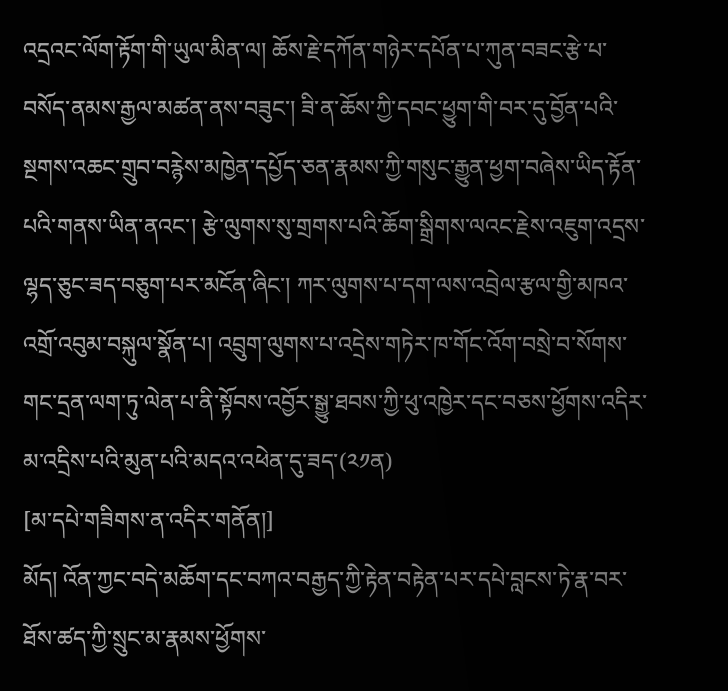འདྲའང་ལོག་རྟོག་གི་ཡུལ་མིན་ལ། ཆོས་རྗེ་དཀོན་གཉེར་དཔོན་པ་ཀུན་བཟང་རྩེ་པ་བསོད་ནམས་རྒྱལ་མཚན་ནས་བཟུང་། ཟི་ན་ཆོས་ཀྱི་དབང་ཕྱུག་གི་བར་དུ་བྱོན་པའི་སྔགས་འཆང་གྲུབ་བརྙེས་མཁྱེན་དཔྱོད་ཅན་རྣམས་ཀྱི་གསུང་རྒྱུན་ཕྱག་བཞེས་ཡིད་རྟོན་པའི་གནས་ཡིན་ནའང་། རྩེ་ལུགས་སུ་གྲགས་པའི་ཆོག་སྒྲིགས་ལའང་རྗེས་འཇུག་འདྲས་ལྷད་ཅུང་ཟད་བཅུག་པར་མངོན་ཞིང་། ཀར་ལུགས་པ་དག་ལས་འབྲེལ་རྩལ་གྱི་མཁའ་འགྲོ་འབུམ་བསྐུལ་སྣོན་པ། འབྲུག་ལུགས་པ་འདྲེས་གཏེར་ཁ་གོང་འོག་བསྲེ་བ་སོགས་གང་དྲན་ལག་ཏུ་ལེན་པ་ནི་སྟོབས་འབྱོར་སྒྱུ་ཐབས་ཀྱི་ཕུ་འཁྱེར་དང་བཅས་ཕྱོགས་འདིར་མ་འདྲིས་པའི་མུན་པའི་མདའ་འཕེན་དུ་ཟད་(༢༡ན)
[མ་དཔེ་གཟིགས་ན་འདིར་གནོན།]
མོད། འོན་ཀྱང་བདེ་མཆོག་དང་བཀའ་བརྒྱད་ཀྱི་རྟེན་བརྟེན་པར་དཔེ་བླངས་ཏེ་རྣ་བར་ཐོས་ཚད་ཀྱི་སྲུང་མ་རྣམས་ཕྱོགས་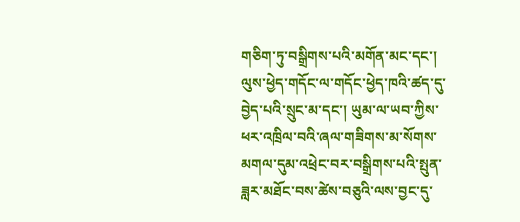གཅིག་ཏུ་བསྒྲིགས་པའི་མགོན་མང་དང་། ལུས་ཕྱེད་གདོང་ལ་གདོང་ཕྱེད་ཁའི་ཚད་དུ་བྱེད་པའི་སྲུང་མ་དང་། ཡུམ་ལ་ཡབ་ཀྱིས་ཕར་འཁྲིལ་བའི་ཞལ་གཟིགས་མ་སོགས་མགལ་དུམ་འཕྲེང་བར་བསྒྲིགས་པའི་སྤུན་ཟླར་མཐོང་བས་ཚེས་བཅུའི་ལས་བྱང་དུ་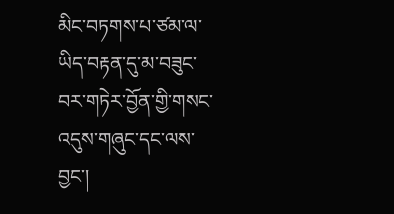མིང་བཏགས་པ་ཙམ་ལ་ཡིད་བརྟན་དུ་མ་བཟུང་བར་གཏེར་བྱོན་གྱི་གསང་འདུས་གཞུང་དང་ལས་བྱང་།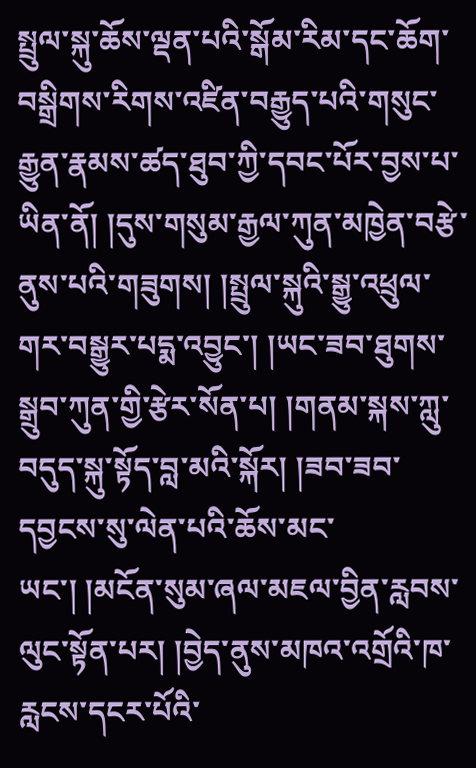སྤྲུལ་སྐུ་ཆོས་ལྡན་པའི་སྒོམ་རིམ་དང་ཆོག་བསྒྲིགས་རིགས་འཛིན་བརྒྱུད་པའི་གསུང་རྒྱུན་རྣམས་ཚད་ཐུབ་ཀྱི་དབང་པོར་བྱས་པ་ཡིན་ནོ། །དུས་གསུམ་རྒྱལ་ཀུན་མཁྱེན་བརྩེ་ནུས་པའི་གཟུགས། །སྤྲུལ་སྐུའི་སྒྱུ་འཕྲུལ་གར་བསྒྱུར་པདྨ་འབྱུང་། །ཡང་ཟབ་ཐུགས་སྒྲུབ་ཀུན་གྱི་རྩེར་སོན་པ། །གནམ་སྐས་ཀླུ་བདུད་སྐུ་སྟོད་བླ་མའི་སྐོར། །ཟབ་ཟབ་དབྱངས་སུ་ལེན་པའི་ཆོས་མང་ཡང་། །མངོན་སུམ་ཞལ་མཇལ་བྱིན་རླབས་ལུང་སྟོན་པར། །བྱེད་ནུས་མཁའ་འགྲོའི་ཁ་རླངས་དངར་པོའི་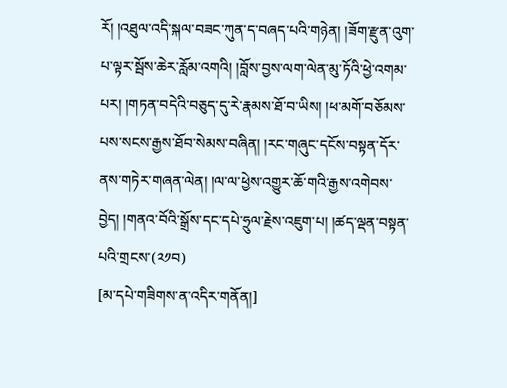རོ། །འཐུལ་འདི་སྐལ་བཟང་ཀུན་ད་བཞད་པའི་གཉེན། །ཟོག་རྫུན་འུག་པ་ལྟར་སྦོས་ཆེར་རློམ་འགའི། །བློས་བྱས་ལག་ལེན་མུ་ཏོའི་ཕྱེ་འགམ་པར། །གཏན་བདེའི་བཅུད་དུ་རེ་རྣམས་ཐོ་བ་ཡིས། །ཕ་མགོ་བཅོམས་པས་སངས་རྒྱས་ཐོབ་སེམས་བཞིན། །རང་གཞུང་དངོས་བསྟན་དོར་ནས་གཏེར་གཞན་ལེན། །ལ་ལ་ཕྱེས་འགྱུར་ཆོ་གའི་རྒྱས་འགེབས་བྱེད། །གནའ་བོའི་སྒྲོས་དང་དཔེ་ཧྲུལ་རྗེས་འཇུག་པ། །ཚད་ལྡན་བསྟན་པའི་གྲངས་(༢༡བ)
[མ་དཔེ་གཟིགས་ན་འདིར་གནོན།]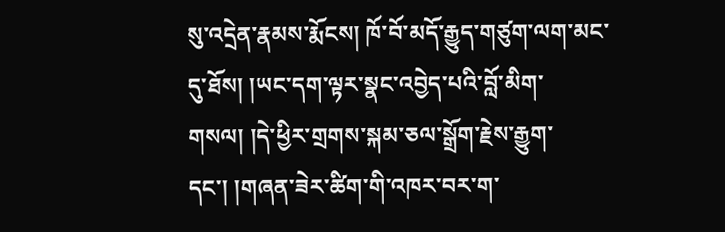སུ་འདྲེན་རྣམས་རྨོངས། ཁོ་བོ་མདོ་རྒྱུད་གཙུག་ལག་མང་དུ་ཐོས། །ཡང་དག་ལྟར་སྣང་འབྱེད་པའི་བློ་མིག་གསལ། །དེ་ཕྱིར་གྲགས་སྐམ་ཅལ་སྒྲོག་རྗེས་རྒྱུག་དང་། །གཞན་ཟེར་ཚིག་གི་འཁར་བར་ག་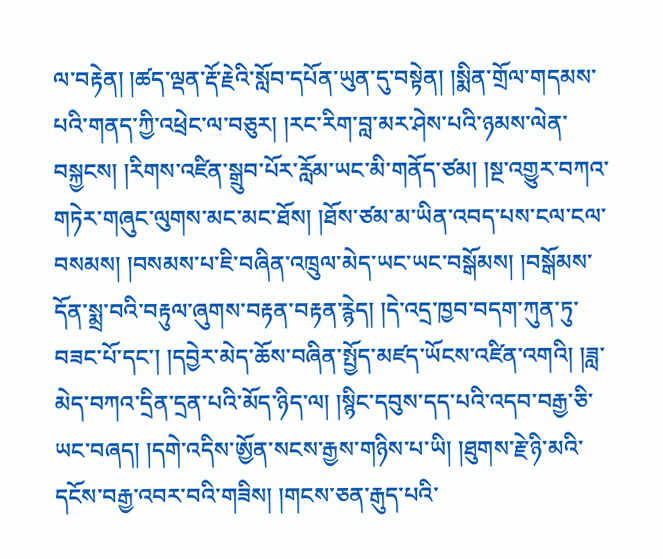ལ་བརྟེན། །ཚད་ལྡན་རྡོ་རྗེའི་སློབ་དཔོན་ཡུན་དུ་བསྟེན། །སྨིན་གྲོལ་གདམས་པའི་གནད་ཀྱི་འཕྲེང་ལ་བཅུར། །རང་རིག་བླ་མར་ཤེས་པའི་ཉམས་ལེན་བསྐྱངས། །རིགས་འཛིན་སྒྲུབ་པོར་རློམ་ཡང་མི་གནོད་ཙམ། །སྔ་འགྱུར་བཀའ་གཏེར་གཞུང་ལུགས་མང་མང་ཐོས། །ཐོས་ཙམ་མ་ཡིན་འབད་པས་ངལ་ངལ་བསམས། །བསམས་པ་ཇི་བཞིན་འཁྲུལ་མེད་ཡང་ཡང་བསྒོམས། །བསྒོམས་དོན་སྨྲ་བའི་བརྟུལ་ཞུགས་བརྟན་བརྟན་རྙེད། །དེ་འདྲ་ཁྱབ་བདག་ཀུན་ཏུ་བཟང་པོ་དང་། །དབྱེར་མེད་ཆོས་བཞིན་སྤྱོད་མཛད་ཡོངས་འཛིན་འགའི། །ཟླ་མེད་བཀའ་དྲིན་དྲན་པའི་མོད་ཉིད་ལ། །སྙིང་དབུས་དད་པའི་འདབ་བརྒྱ་ཅི་ཡང་བཞད། །དགེ་འདིས་ཨྱོན་སངས་རྒྱས་གཉིས་པ་ཡི། །ཐུགས་རྗེ་ཉི་མའི་དངོས་བརྒྱ་འབར་བའི་གཟིས། །གངས་ཅན་རྒུད་པའི་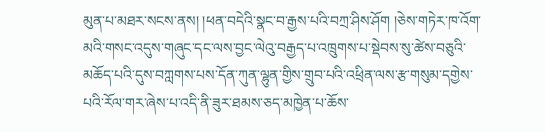མུན་པ་མཐར་སངས་ནས། །ཕན་བདེའི་སྣང་བ་རྒྱས་པའི་བཀྲ་ཤིས་ཤོག །ཅེས་གཏེར་ཁ་འོག་མའི་གསང་འདུས་གཞུང་དང་ལས་བྱང་ལེའུ་བརྒྱད་པ་འཁྲུགས་པ་སྡེབས་སུ་ཚེས་བཅུའི་མཆོད་པའི་དུས་བཀླགས་པས་དོན་ཀུན་ལྷུན་གྱིས་གྲུབ་པའི་འཕྲིན་ལས་རྩ་གསུམ་དགྱེས་པའི་རོལ་གར་ཞེས་པ་འདི་ནི་ཟུར་ཐམས་ཅད་མཁྱེན་པ་ཆོས་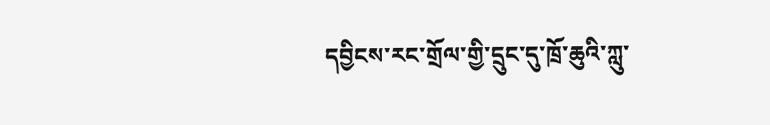དབྱིངས་རང་གྲོལ་གྱི་དྲུང་དུ་ཁྲོ་ཆུའི་ཀླུ་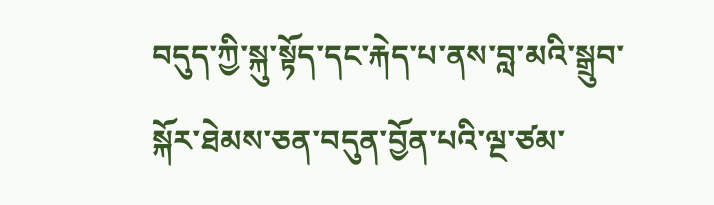བདུད་ཀྱི་སྐུ་སྟོད་དང་རྐེད་པ་ནས་བླ་མའི་སྒྲུབ་སྐོར་ཐེམས་ཅན་བདུན་བྱོན་པའི་ལྔ་ཙམ་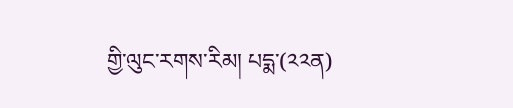གྱི་ལུང་རགས་རིམ། པདྨ་(༢༢ན)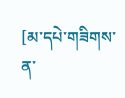[མ་དཔེ་གཟིགས་ན་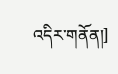འདིར་གནོན།]